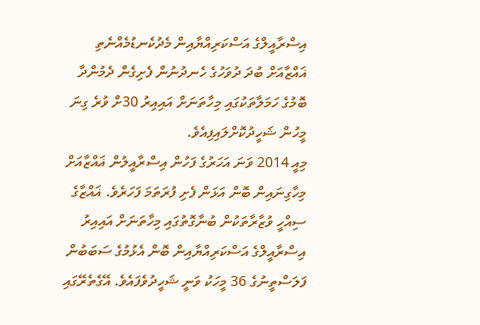އިސްރާއީލްގެ އަސްކަރިއްޔާއިން މެދުކެނޑުމެއްނެތި ޣައްޒާއަށް ބުދަ ދުވަހުގެ ހެނދުނުން ފެށިގެން ދެމުންދާ ބޮމުގެ ހަމަލާތަކުގައި މިހާތަނަށް އައިއިރު 30ށް ވުރެ ގިނަ މީހުން ޝަހީދުކޮށްލައިފިއެވެ.
މިއީ 2014 ވަނަ އަހަރުގެ ފަހުން އިސްރާއީލުން ޣައްޒާއަށް މިހާގިނައިން ބޮން އަޅަން ފެށި ފުރަތަމަ ފަހަރެވެ. ޣައްޒާގެ ސިއްހީ ވުޒާރާތަކުން ބުނާގޮތުގައި މިހާތަނަށް އައިއިރު އިސްރާއީލްގެ އަސްކަރިއްޔާއިން ބޮން އެޅުމުގެ ސަބަބުން ފަލަސްތީނުގެ 36 މީހަކު ވަނީ ޝަހީދުވެފައެވެ. އޭގެތެރޭގައި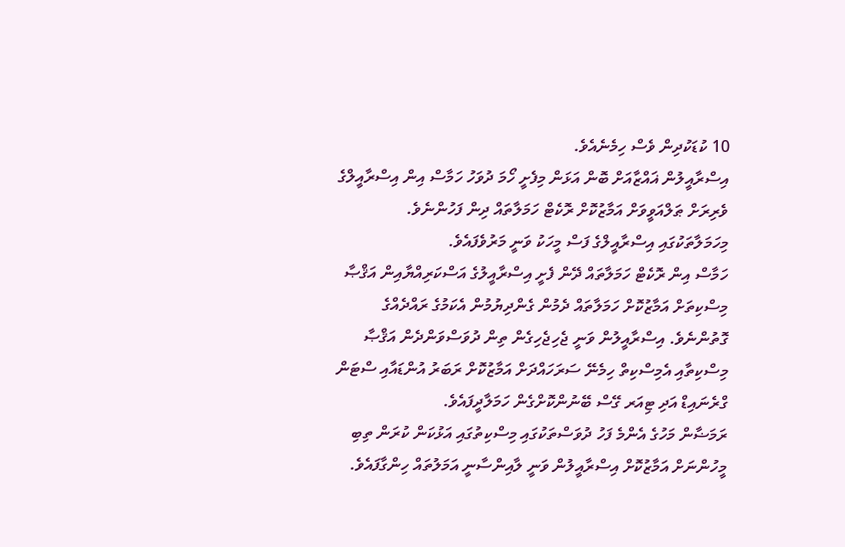10 ކުޑަކުދިން ވެސް ހިމެނެއެވެ.
އިސްރާއީލުން ޣައްޒާއަށް ބޮން އަޅަން މިފެށީ ހޯމަ ދުވަހު ހަމާސް އިން އިސްރާއީލްގެ ވެރިރަށް ޠަލްއަވީވަށް އަމާޒުކޮށް ރޮކެޓް ހަމަލާތައް ދިން ފަހުންނެވެ. މިހަމަލާތަކުގައި އިސްރާއީލްގެ ފަސް މީހަކު ވަނީ މަރުވެފައެވެ.
ހަމާސް އިން ރޮކެޓް ހަމަލާތައް ދޭން ފެށީ އިސްރާއީލުގެ އަސްކަރިއްޔާއިން އަޤްޞާ މިސްކިތަށް އަމާޒުކޮށް ހަމަލާތައް ދެމުން ގެންދިޔުމުން އެކަމުގެ ރައްދެއްގެ ގޮތުންނެވެ. އިސްރާއީލުން ވަނީ ޖެހިޖެހިގެން ތިން ދުވަސްވަންދެން އަޤްޞާ މިސްކިތާއި އެމިސްކިތް ހިމެނޭ ސަރަހައްދަށް އަމާޒުކޮށް ރަބަރު އުންޑައާއި ސްޓަން ގްރެނައިޑް އަދި ޓިއަރ ގޭސް ބޭނުންކޮށްގެން ހަމަލާދީފައެވެ.
ރަމަޟާން މަހުގެ އެންމެ ފަހު ދުވަސްތަކުގައި މިސްކިތުގައި އަޅުކަން ކުރަން ތިބި މީހުންނަށް އަމާޒުކޮށް އިސްރާއީލުން ވަނީ ލާއިންސާނީ އަމަލުތައް ހިންގާފައެވެ.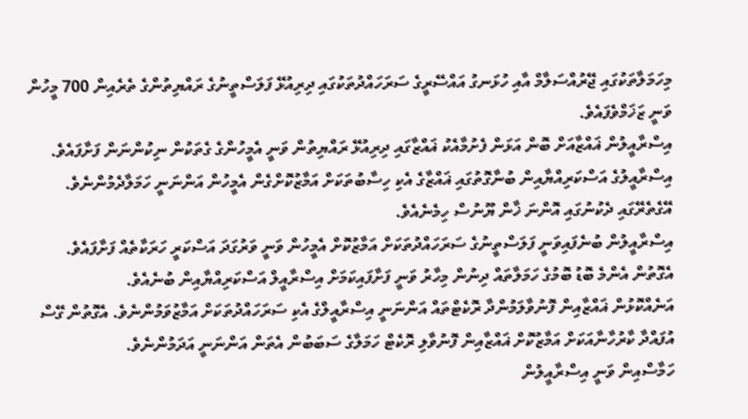މިހަމަލާތަކުގައި ޖޭރުއްސަލާމް އާއި ހުޅަނގު އައްސޭރީގެ ސަރަހައްދުތަކުގައި ދިރިއުޅޭ ފަލަސްތީނުގެ ރައްޔިތުންގެ ތެރެއިން 700 މީހުން ވަނީ ޒަޚަމްވެފައެވެ.
އިސްރާއީލުން ޣައްޒާއަށް ބޮން އަޅަން ފެށުމާއެކު ޣައްޒާގައި ދިރިއުޅޭ ރައްޔިތުން ވަނީ އެމީހުންގެ ގެތަކުން ނިކުންނަން ފަށާފައެވެ. އިސްރާއީލުގެ އަސްކަރިއްޔާއިން ބުނާގޮތުގައި ޣައްޒާގެ އެކި ހިސާބުތަކަށް އަމާޒުކޮށްގެން އެމީހުން އަންނަނީ ހަމަލާދެމުންނެވެ. އޭގެތެރޭގައި ދެކުނުގައި އޮންނަ ޚާން ޔޫނުސް ހިމެނެއެވެ.
އިސްރާއީލުން ބުނެފައިވަނީ ފަލަސްތީނުގެ ސަރަހައްދުތަކަށް އަމާޒުކޮށް އެމީހުން ވަނީ ވަރުގަދަ އަސްކަރީ ހަރަކާތެއް ފަށާފައެވެ. އެގޮތުން އެންމެ ބޮޑު ބޮމުގެ ހަމަލާތައް ދިނުން މިހާރު ވަނީ ފަށާފައިކަމަށް އިސްރާއީލް އަސްކަރިއްޔާއިން ބުނެއެވެ.
އަނެއްކޮޅުން ޣައްޒާއިން ފޮނުވާލަމުންދާ ރޮކެޓްތައް އަންނަނީ އިސްރާއީލްގެ އެކި ސަރަހައްދުތަކަށް އަމާޒުވަމުންނެވެ. އެގޮތުން ގޭސް އުފައްދާ ކާރުހާނާއަކަށް އަމާޒުކޮށް ޣައްޒާއިން ފޮނުވާލި ރޮކެޓް ހަމަލާގެ ސަބަބުން އެތަން އަންނަނީ އަދަމުންނެވެ.
ހަމާސްއިން ވަނީ އިސްރާއީލުން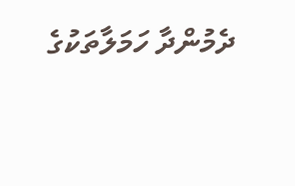ދެމުންދާ ހަމަލާތަކުގެ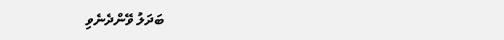ބަދަލު ވޭންދެނެވި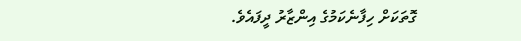ގޮތަކަށް ހިފާނެކަމުގެ އިންޒާރު ދީފައެވެ.